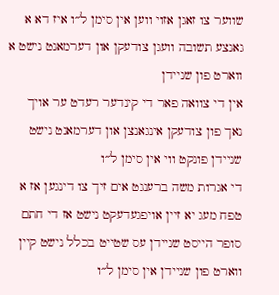שווער צו זאגן אזוי ווען אין סימן ל״ו איז דא א גאנצע תשובה וועגן צודעקן און דערמאנט נישט א ווארט פון שניידן
אין די צוואה פאר די קינדער רעדט ער אויך נאך פון צודעקן אינגאנצן און דערמאנט נישט שניידן פונקט ווי אין סימן ל״ו
די אגרות משה ברענגט אים זיך צו דינגען אז א טפח מעג יא זיין אויפגעדעקט נישט אז די חתם סופר הייסט שניידן עס שטייט בכלל נישט קיין ווארט פון שניידן אין סימן ל״ו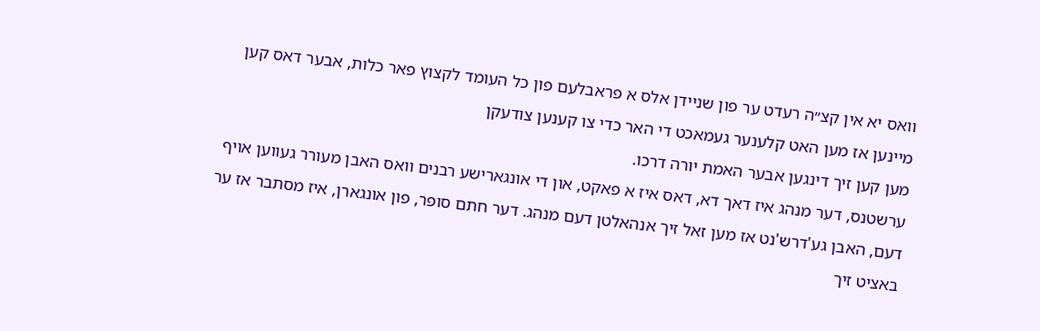וואס יא אין קצ״ה רעדט ער פון שניידן אלס א פראבלעם פון כל העומד לקצוץ פאר כלות, אבער דאס קען מיינען אז מען האט קלענער געמאכט די האר כדי צו קענען צודעקן
מען קען זיך דינגען אבער האמת יורה דרכו.
ערשטנס, דער מנהג איז דאך דא, דאס איז א פאקט, און די אונגארישע רבנים וואס האבן מעורר געווען אויף דעם, האבן גע'דרש'נט אז מען זאל זיך אנהאלטן דעם מנהג. דער חתם סופר, פון אונגארן, איז מסתבר אז ער באציט זיך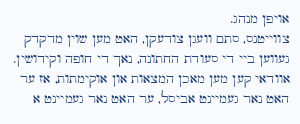אויפן מנהג.
צווייטנס, סתם וועגן צודעקן, האט מען שוין מדקדק געווען ביי די סעודת החתונה, נאך די חופה וקידושין. אוודאי קען מען מאכן המצאות און אוקימתות, אז ער האט נאר געמיינט אביסל, ער האט נאר געמיינט א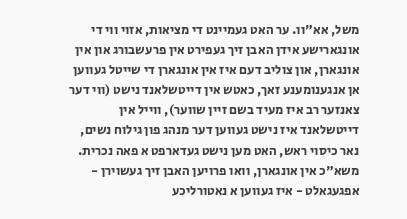משל, אא"וו. ער האט געמיינט די מציאות, אזוי ווי די אונגארישע אידן האבן זיך געפירט אין פרעשבורג און אין אונגארן, און צוליב דעם איז אין אונגארן די שייטל געווען אן אנגענומענע זאך, כאטש אין דייטשלאנד נישט (ווי דער צאנזער רב איז מעיד בשם זיין שווער), ווייל אין דייטשלאנד איז נישט געווען דער מנהג פון גילוח נשים, נאר כיסוי ראש, האט מען נישט געדארפט א פאה נכרית. משא"כ אין אונגארן, וואו פרויען האבן זיך געשוירן - אפגעגאלט - איז געווען א נאטורליכע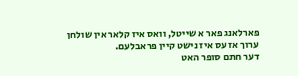פארלאנג פאר א שייטל, וואס איז קלאר אין שולחן ערוך אז עס איז נישט קיין פראבלעם.
דער חתם סופר האט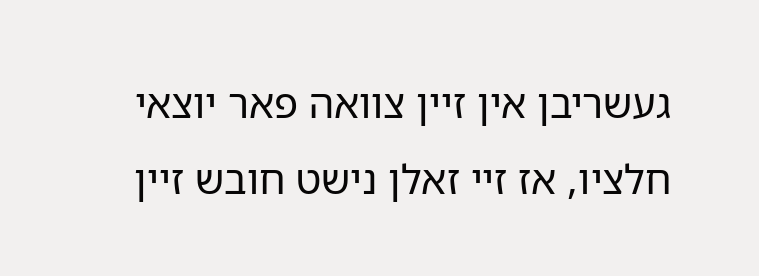געשריבן אין זיין צוואה פאר יוצאי חלציו, אז זיי זאלן נישט חובש זיין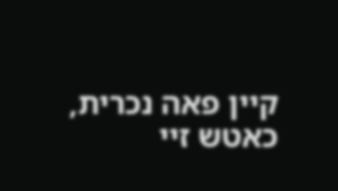קיין פאה נכרית, כאטש זיי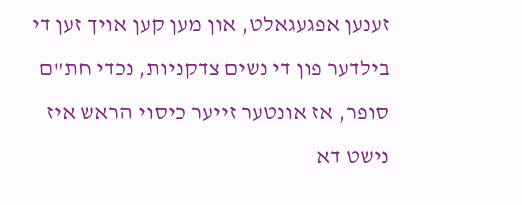זענען אפגעגאלט, און מען קען אויך זען די בילדער פון די נשים צדקניות, נכדי חת"ם סופר, אז אונטער זייער כיסוי הראש איז נישט דא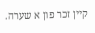קיין זכר פון א שערה.